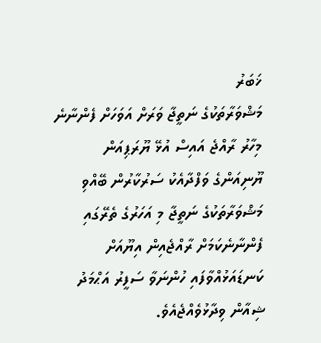ޚަބަރު
މަޝްވަރާތަކުގެ ނަތީޖާ ވަރަށް އަވަހަށް ފެންނާނެ
މިހާރު ރާއްޖެ އައިސް އުޅޭ ޔޫރަޕިއަން ޔޫނިއަންގެ ވަފްދާއެކު ސަރުކާރުން ބޭއްވި މަޝްވަރާތަކުގެ ނަތީޖާ މި އަހަރުގެ ތެރޭގައި ފެންނާނެކަމަށް ރާއްޖެއިން އިޔޫއަށް ކަނޑައަޅުއްވާފައި ހުންނަވާ ސަފީރު އަޙްމަދު ޝިއާން ވިދާޅުވެއްޖެއެވެ.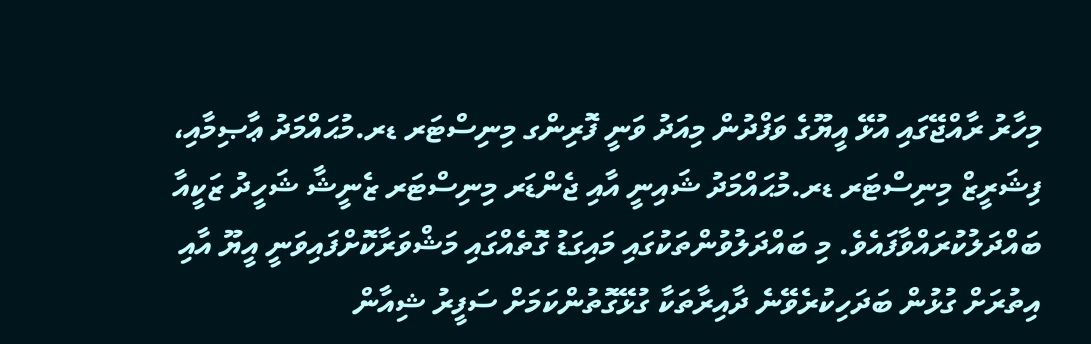މިހާރު ރާއްޖޭގައި އުޅޭ އީޔޫގެ ވަފްދުން މިއަދު ވަނީ ފޮރިންގ މިނިސްޓަރ ޑރ.މުޙައްމަދު ޢާޞިމާއި، ފިޝަރީޒް މިނިސްޓަރ ޑރ.މުޙައްމަދު ޝައިނީ އާއި ޖެންޑަރ މިނިސްޓަރ ޒެނީޝާ ޝަހީދު ޒަކީއާ ބައްދަލުކުރައްވާފައެވެ. މި ބައްދަލުވުންތަކުގައި މައިގަޑު ގޮތެއްގައި މަޝްވަރާކޮށްފައިވަނީ އީޔޫ އާއި އިތުރަށް ގުޅުން ބަދަހިކުރެވޭނެ ދާއިރާތަކާ ގުޅޭގޮތުންކަމަށް ސަފީރު ޝިއާން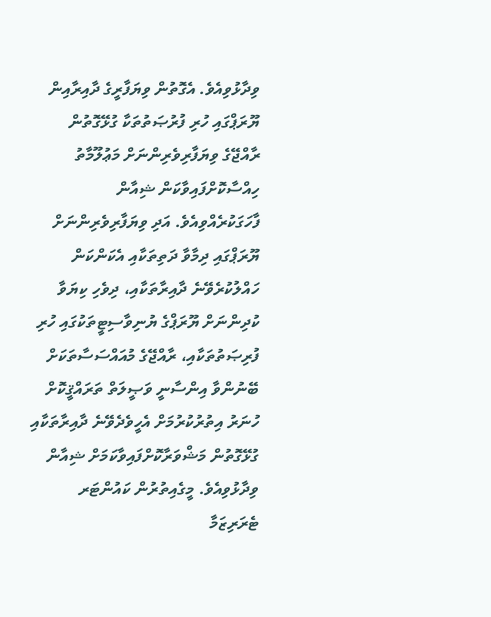ވިދާޅުވިއެވެ. އެގޮތުން ވިޔަފާރީގެ ދާއިރާއިން ޔޫރަޕްގައި ހުރި ފުރުޞަތުތަކާ ގުޅޭގޮތުން ރާއްޖޭގެ ވިޔަފާރިވެރިންނަށް މަޢުލޫމާތު ހިއްސާކޮށްފައިވާކަން ޝިއާން ފާހަގަކުރެއްވިއެވެ. އަދި ވިޔަފާރިވެރިންނަށް ޔޫރަޕްގައި ދިމާވާ ދަތިތަކާއި އެކަންކަން ހައްލުކުރެވޭނެ ދާއިރާތަކާއި، ދިވެހި ކިޔަވާ ކުދިންނަށް ޔޫރަޕްގެ ޔުނިވާސިޓީތަކުގައި ހުރި ފުރިޞަތުތަކާއި، ރާއްޖޭގެ މުއައްސަސާތަކަށް ބޭނުންވާ އިންސާނީ ވަޞީލަތް ތަރައްޤީކޮށް ހުނަރު އިތުރުކުރުމަށް އެހީވެދެވޭނެ ދާއިރާތަކާއި ގުޅޭގޮތުން މަޝްވަރާކޮށްފައިވާކަމަށް ޝިއާން ވިދާޅުވިއެވެ. މީގެއިތުރުން ކައުންޓަރ ޓެރަރިޒަމާ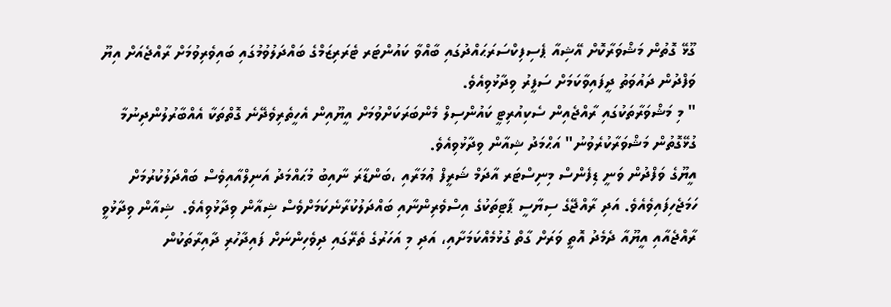ގޫޅޭ ގޮތުން މަޝްވަރާކޮށް އޭޝިއާ ޕެސިފިކްސަރަޙައްދުގައި ބާއްވާ ކައުންޓަރ ޓެރަރިޒަމްގެ ބައްދަލުވުމުގައި ބައިވެރިވުމަށް ރާއްޖެއަށް އިޔޫ ވަފްދުން ދައުވަތު ދީފައިވާކަމަށް ސަފީރު ވިދާޅުވިއެވެ.
" މި މަޝްވަރާތަކުގައި ރާއްޖެއިން ސެކިއުރިޓީ ކައުންސިލް މެންބަރަކަށްވުމަށް އީޔޫއިން އެހީތެރިވެދޭނެ ގޮތްތަކާ އެއްބާރުލުންދިނުމާ ގުޅޭގޮތުން މަޝްވަރާކުރެވުނު" އަޙްމަދު ޝިއާން ވިދާޅުވިއެވެ.
އީޔޫގެ ވަފްދުން ވަނީ ޑިފެންސް މިނިސްޓަރ އާދަމް ޝަރީފް ޢުމަރާއި ،ބަންޑާރަ ނާއިބު މުޙައްމަދު އަނިލްއާއިވެސް ބައްދަލުކުރުމަށް ހަމަޖެހިފައިވެއެވެ. އަދި ރާއްޖޭގެ ސިޔާސީ ޕާޓިތަކުގެ އިސްވެރިންނާއި ބައްދަލުކުރާނެކަމަށްވެސް ޝިއާން ވިދާޅުވިއެވެ.  ޝިއާން ވިދާޅުވީ ރާއްޖެއާއި އީޔޫއާ ދެމެދު އޮތީ ވަރަށް ގާތް ގުޅުމެއްކަމަށާއި، އަދި މި އަހަރުގެ ތެރޭގައި ދިވެހިންނަށް ފައިދާހުރި ދާއިރާތަކުން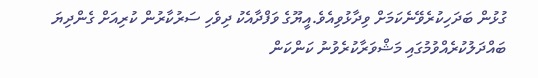ގުޅުން ބަދަހިކުރެވޭނެކަމަށް ވިދާޅުވިއެވެ.އީޔޫގެ ވަފްދާއެކު ދިވެހި ސަރުކާރުން ކުރިއަށް ގެންދިޔަ ބައްދަލުކުރެއްވުމުގައި މަޝްވަރާކުރެވުނު ކަންކަން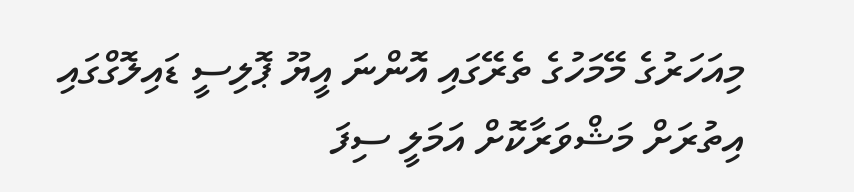މިއަހަރުގެ މޭމަހުގެ ތެރޭގައި އޮންނަ އީޔޫ ޕޮލިސީ ޑައިލޮގްގައި އިތުރަށް މަޝްވަރާކޮށް އަމަލީ ސިފަ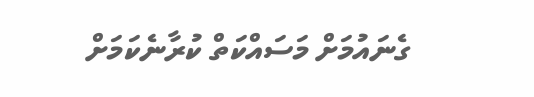ގެނައުމަށް މަސައްކަތް ކުރާނެކަމަށް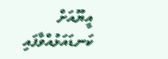އީޔޫއަށް ކަނޑައަޅުއްވާފައި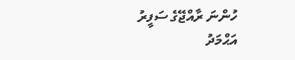ހުންނަ ރާއްޖޭގެ ސަފީރު އަޙްމަދު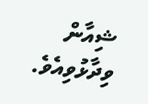ޝިއާން ވިދާޅުވިއެވެ.